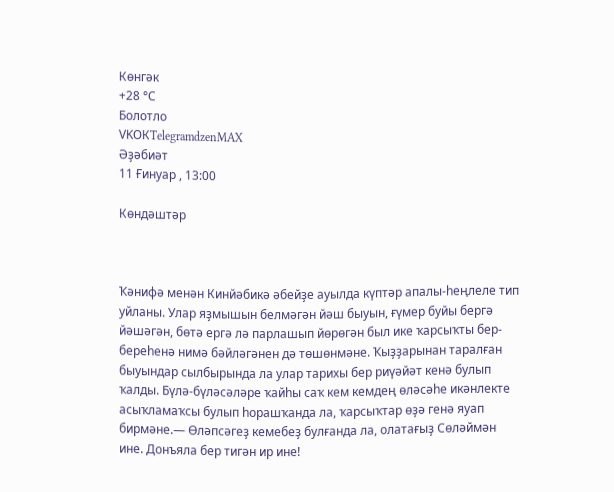Көнгәк
+28 °С
Болотло
VKОКTelegramdzenMAX
Әҙәбиәт
11 Ғинуар , 13:00

Көндәштәр



Ҡәнифә менән Кинйәбикә әбейҙе ауылда күптәр апалы-һеңлеле тип уйланы. Улар яҙмышын белмәгән йәш быуын, ғүмер буйы бергә йәшәгән, бөтә ергә лә парлашып йөрөгән был ике ҡарсыҡты бер-береһенә нимә бәйләгәнен дә төшөнмәне. Ҡыҙҙарынан таралған быуындар сылбырында ла улар тарихы бер риүәйәт кенә булып ҡалды. Бүлә-бүләсәләре ҡайһы саҡ кем кемдең өләсәһе икәнлекте асыҡламаҡсы булып һорашҡанда ла, ҡарсыҡтар өҙә генә яуап бирмәне.— Өләпсәгеҙ кемебеҙ булғанда ла, олатағыҙ Сөләймән ине. Донъяла бер тигән ир ине!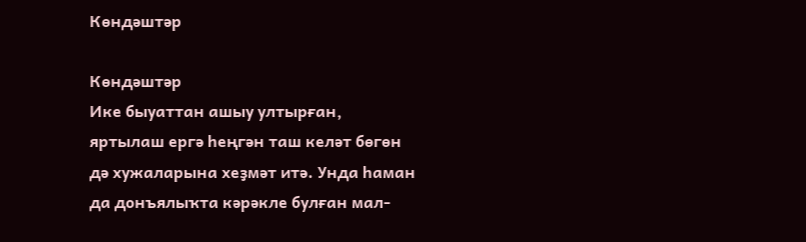Көндәштәр

Көндәштәр
Ике быуаттан ашыу ултырған, яртылаш ергә һеңгән таш келәт бөгөн дә хужаларына хеҙмәт итә. Унда һаман да донъялыҡта кәрәкле булған мал-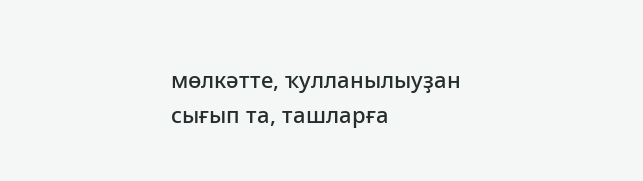мөлкәтте, ҡулланылыуҙан сығып та, ташларға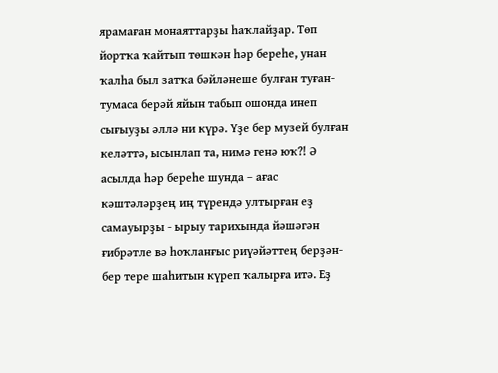ярамаған монаяттарҙы һаҡлайҙар. Төп йортҡа ҡайтып төшкән һәр береһе, унан ҡалһа был затҡа бәйләнеше булған туған-тумаса берәй яйын табып ошонда инеп сығыуҙы әллә ни күрә. Үҙе бер музей булған келәттә, ысынлап та, нимә генә юҡ?! Ә асылда һәр береһе шунда – ағас кәштәләрҙең иң түрендә ултырған еҙ самауырҙы - ырыу тарихында йәшәгән ғибрәтле вә һоҡланғыс риүәйәттең берҙән-бер тере шаһитын күреп ҡалырға итә. Еҙ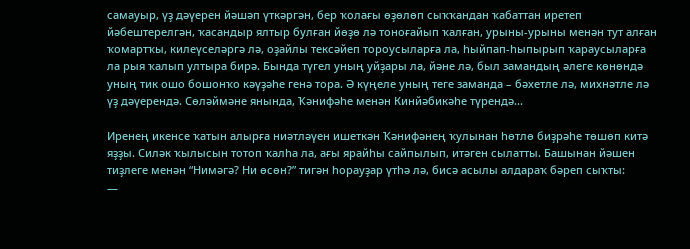самауыр, үҙ дәүерен йәшәп үткәргән, бер ҡолағы өҙөлөп сыҡҡандан ҡабаттан иретеп йәбештерелгән, ҡасандыр ялтыр булған йөҙө лә тоноғайып ҡалған, урыны-урыны менән тут алған ҡомартҡы, килеүселәргә лә, оҙайлы тексәйеп тороусыларға ла, һыйпап-һыпырып ҡараусыларға ла рыя ҡалып ултыра бирә. Бында түгел уның уйҙары ла, йәне лә, был замандың әлеге көнөндә уның тик ошо бошонҡо кәүҙәһе генә тора. Ә күңеле уның теге заманда – бәхетле лә, михнәтле лә үҙ дәүерендә. Сөләймәне янында, Ҡәнифәһе менән Кинйәбикәһе түрендә...

Иренең икенсе ҡатын алырға ниәтләүен ишеткән Ҡәнифәнең ҡулынан һөтлө биҙрәһе төшөп китә яҙҙы. Силәк ҡылысын тотоп ҡалһа ла, ағы ярайһы сайпылып, итәген сылатты. Башынан йәшен тиҙлеге менән “Нимәгә? Ни өсөн?” тигән һорауҙар үтһә лә, бисә асылы алдараҡ бәреп сыҡты:
—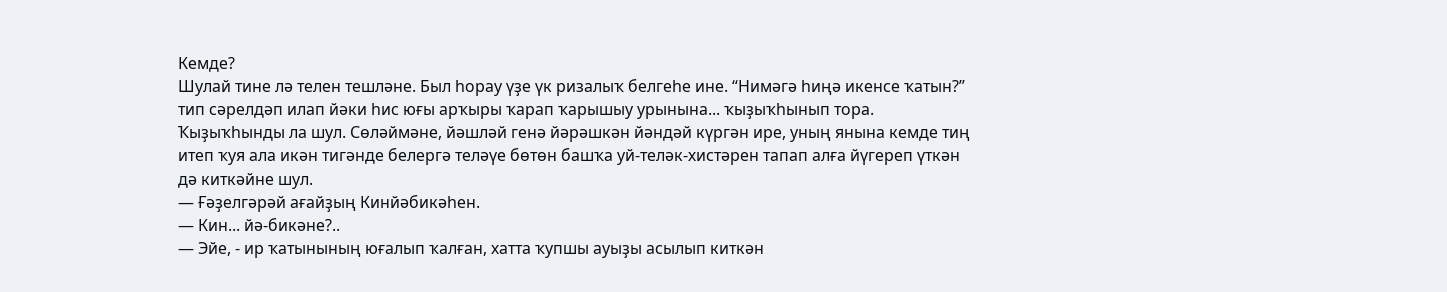Кемде?
Шулай тине лә телен тешләне. Был һорау үҙе үк ризалыҡ белгеһе ине. “Нимәгә һиңә икенсе ҡатын?” тип сәрелдәп илап йәки һис юғы арҡыры ҡарап ҡарышыу урынына... ҡыҙыҡһынып тора. Ҡыҙыҡһынды ла шул. Сөләймәне, йәшләй генә йәрәшкән йәндәй күргән ире, уның янына кемде тиң итеп ҡуя ала икән тигәнде белергә теләүе бөтөн башҡа уй-теләк-хистәрен тапап алға йүгереп үткән дә киткәйне шул.
— Ғәҙелгәрәй ағайҙың Кинйәбикәһен.
— Кин... йә-бикәне?..
— Эйе, - ир ҡатынының юғалып ҡалған, хатта ҡупшы ауыҙы асылып киткән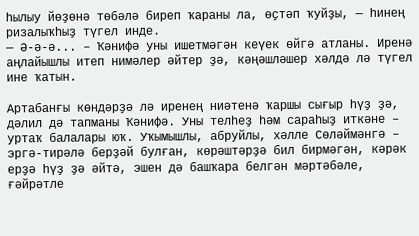һылыу йөҙөнә төбәлә биреп ҡараны ла, өҫтәп ҡуйҙы, — һинең ризалыҡһыҙ түгел инде.
— Ә-ә-ә... – Ҡәнифә уны ишетмәгән кеүек өйгә атланы. Иренә аңлайышлы итеп нимәлер әйтер ҙә, кәңәшләшер хәлдә лә түгел ине ҡатын.

Артабанғы көндәрҙә лә иренең ниәтенә ҡаршы сығыр һүҙ ҙә, дәлил дә тапманы Ҡәнифә. Уны телһеҙ һәм сараһыҙ иткәне – уртаҡ балалары юҡ. Уҡымышлы, абруйлы, хәлле Сөләймәнгә – эргә-тирәлә берҙәй булған, көрәштәрҙә бил бирмәгән, кәрәк ерҙә һүҙ ҙә әйтә, эшен дә башҡара белгән мәртәбәле, ғәйрәтле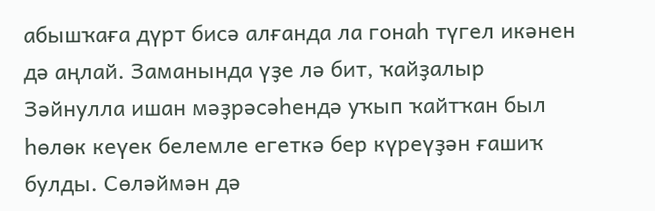абышҡаға дүрт бисә алғанда ла гонаһ түгел икәнен дә аңлай. Заманында үҙе лә бит, ҡайҙалыр Зәйнулла ишан мәҙрәсәһендә уҡып ҡайтҡан был һөлөк кеүек белемле егеткә бер күреүҙән ғашиҡ булды. Сөләймән дә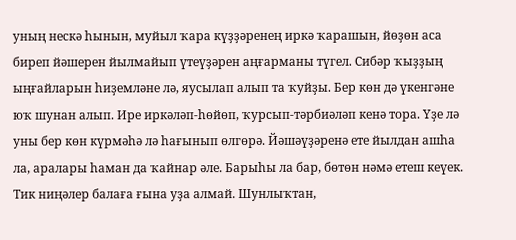уның нескә һынын, муйыл ҡара күҙҙәренең иркә ҡарашын, йөҙөн аса биреп йәшерен йылмайып үтеүҙәрен аңғарманы түгел. Сибәр ҡыҙҙың ыңғайларын һиҙемләне лә, яусылап алып та ҡуйҙы. Бер көн дә үкенгәне юҡ шунан алып. Ире иркәләп-һөйөп, ҡурсып-тәрбиәләп кенә тора. Үҙе лә уны бер көн күрмәһә лә һағынып өлгөрә. Йәшәүҙәренә ете йылдан ашһа ла, аралары һаман да ҡайнар әле. Барыһы ла бар, бөтөн нәмә етеш кеүек. Тик ниңәлер балаға ғына уҙа алмай. Шунлыҡтан,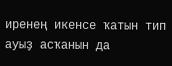иренең икенсе ҡатын тип ауыҙ асҡанын да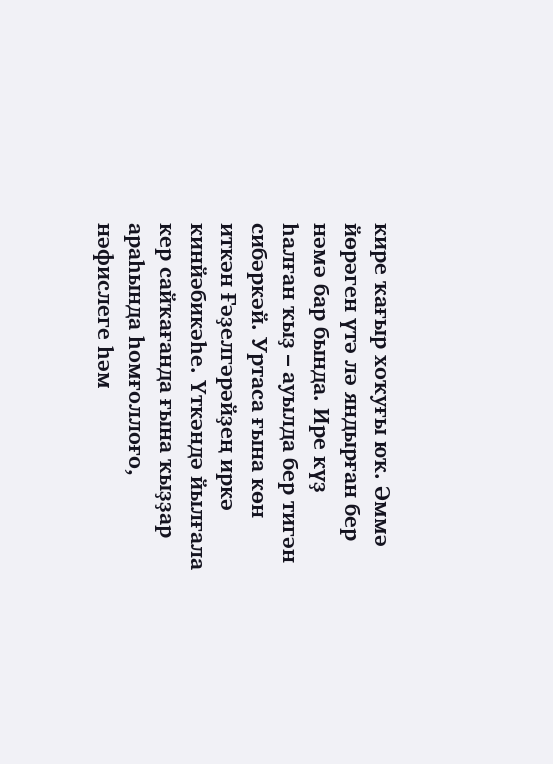кире ҡағыр хоҡуғы юҡ. Әммә йөрәген үтә лә яндырған бер нәмә бар бында. Ире күҙ һалған ҡыҙ – ауылда бер тигән сибәркәй. Уртаса ғына көн иткән Ғәҙелгәрәйҙең иркә кинйәбикәһе. Үткәндә йылғала кер сайҡағанда ғына ҡыҙҙар араһында һомғоллоғо, нәфислеге һәм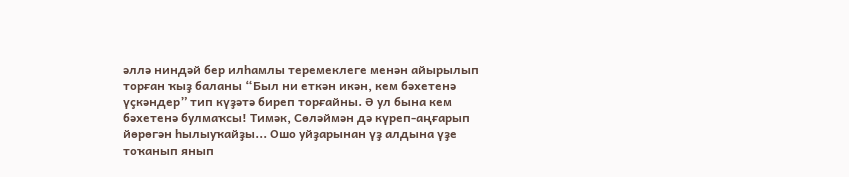әллә ниндәй бер илһамлы теремеклеге менән айырылып торған ҡыҙ баланы “Был ни еткән икән, кем бәхетенә үҫкәндер” тип күҙәтә биреп торғайны. Ә ул бына кем бәхетенә булмаҡсы! Тимәк, Сөләймән дә күреп-аңғарып йөрөгән һылыуҡайҙы... Ошо уйҙарынан үҙ алдына үҙе тоҡанып янып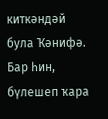киткәндәй була Ҡәнифә. Бар һин, бүлешеп ҡара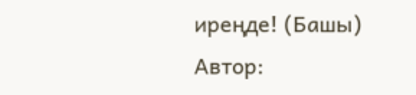иреңде! (Башы)
Автор: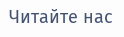Читайте нас